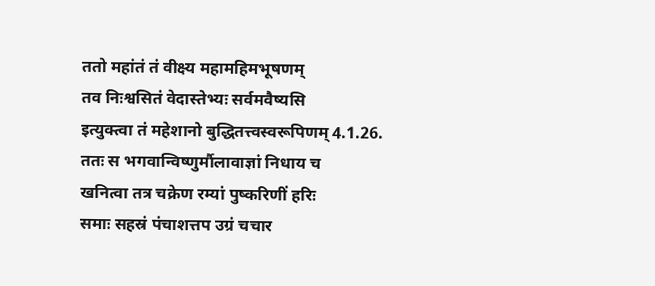ततो महांतं तं वीक्ष्य महामहिमभूषणम्
तव निःश्वसितं वेदास्तेभ्यः सर्वमवैष्यसि
इत्युक्त्वा तं महेशानो बुद्धितत्त्वस्वरूपिणम् 4.1.26.
ततः स भगवान्विष्णुर्मौलावाज्ञां निधाय च
खनित्वा तत्र चक्रेण रम्यां पुष्करिणीं हरिः
समाः सहस्रं पंचाशत्तप उग्रं चचार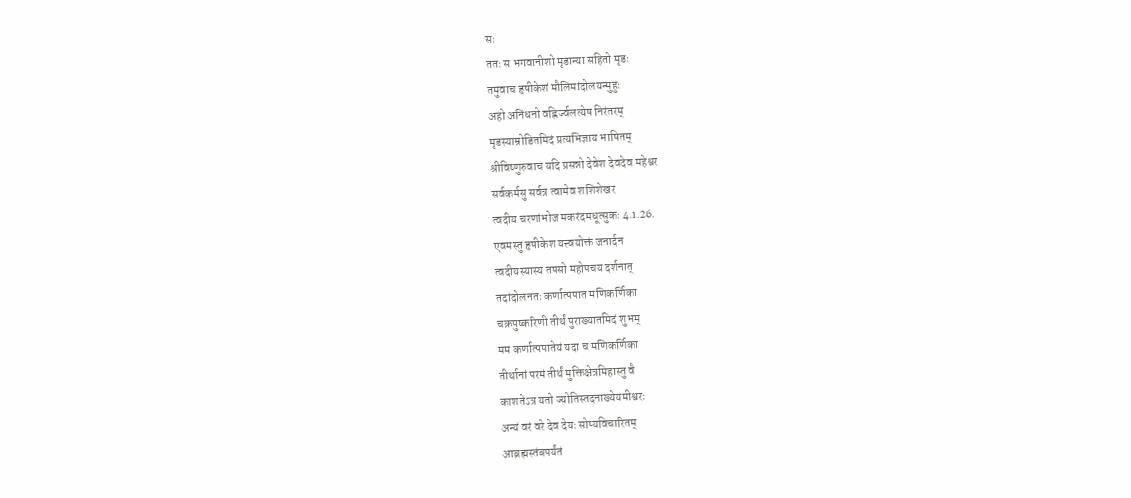सः
ततः स भगवानीशो मृडान्या सहितो मृडः
तमुवाच हृषीकेशं मौलिमांदोलयन्मुहुः
अहो अनिंधनो वह्निर्ज्वलत्येष निरंतरम्
मृडस्याम्रोडितमिदं प्रत्यभिज्ञाय भाषितम्
श्रीविष्णुरुवाच यदि प्रसन्नो देवेश देवदेव महेश्वर
सर्वकर्मसु सर्वत्र त्वामेव शशिशेखर
त्वदीय चरणांभोज मकरंदमधूत्सुकः 4.1.26.
एवमस्तु हृषीकेश यत्त्वयोक्तं जनार्दन
त्वदीयस्यास्य तपसो महोपचय दर्शनात्
तदांदोलनतः कर्णात्पपात मणिकर्णिका
चक्रपुष्करिणी तीर्थं पुराख्यातमिदं शुभम्
मम कर्णात्पपातेयं यदा च मणिकर्णिका
तीर्थानां परमं तीर्थं मुक्तिक्षेत्रमिहास्तु वै
काशतेऽत्र यतो ज्योतिस्तदनाख्येयमीश्वरः
अन्यं वरं वरे देव देयः सोप्यविचारितम्
आब्रह्मस्तंबपर्यंतं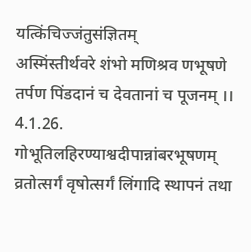यत्किंचिज्जंतुसंज्ञितम्
अस्मिंस्तीर्थवरे शंभो मणिश्रव णभूषणे तर्पण पिंडदानं च देवतानां च पूजनम् ।। 4.1.26.
गोभूतिलहिरण्याश्वदीपान्नांबरभूषणम्
व्रतोत्सर्गं वृषोत्सर्गं लिंगादि स्थापनं तथा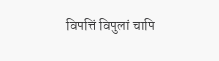विपत्तिं विपुलां चापि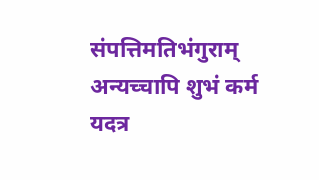संपत्तिमतिभंगुराम्
अन्यच्चापि शुभं कर्म यदत्र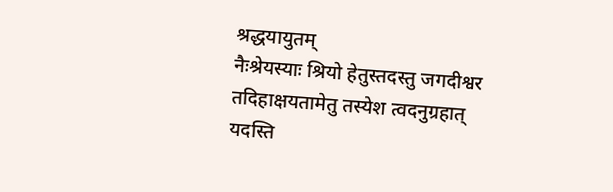श्रद्धयायुतम्
नैःश्रेयस्याः श्रियो हेतुस्तदस्तु जगदीश्वर
तदिहाक्षयतामेतु तस्येश त्वदनुग्रहात्
यदस्ति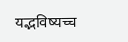यद्भविष्यच्च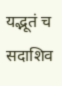यद्भूतं च सदाशिव